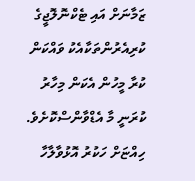ޒަމާނަށް އައި ޓެކްނޮލޮޖީގެ ކުރިއެރުންތަކާއެކު ވައްކަން ކުރާ މީހުން އެކަން މިހާރު ކުރަނީ މާ އެޑްވާންސްކޮށެވެ. ހިއްޏަށް ހަކުރު އޮޅުވާލާހާ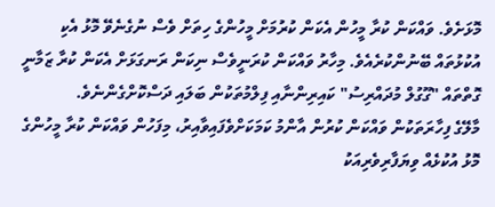މޮޅަށެވެ. ވައްކަން ކުރާ މީހުން އެކަން ކުރުމަށް މީހުންގެ ހިތަށް ވެސް ނުގެނެވޭ މޮޅު އެކި އުކުޅުތައް ބޭނުންކުރެއެވެ. މިހާރު ވައްކަން ކުރަނީވެސް ނިކަން ރަނގަޅަށް އެކަން ކުރާ ޒަމާނީ ގޮތްތައް "ގޫގުލް މުދައްރިސު" ކައިރިންނާއި ފިލްމުތަކުން ބަލައި ދަސްކޮށްގެންނެވެ.
މާލޭގެ ފިހާރަތަކުން ވައްކަން ކުރުން އާންމު ކަމަކަށްވެފައިވާއިރު، މިފަހުން ވައްކަން ކުރާ މީހުންގެ މޮޅު އުކުޅެއް ވިޔަފާރިވެރިއަކު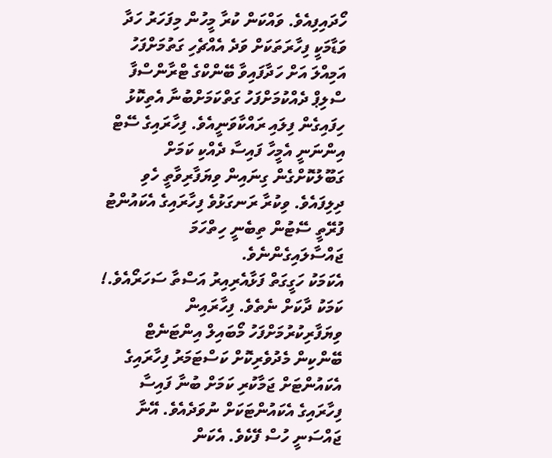ހޯދައިފިއެވެ. ވައްކަން ކުރާ މީހުން މިފަހަރު ހަދާ ވަޑާމަކީ ފިހާރަތަކަށް ވަދެ އެއްޗެހި ގަތުމަށްފަހު އަމިއްލަ އަށް ހަދާފައިވާ ބޭންކްގެ ޓްރާންސްފާ ސްލިޕް ދެއްކުމަށްފަހު ގަތްކަމަށްބުނާ އެތިކޮޅު ހިފައިގެން ފިލައި ރައްކާވަނީއެވެ. ފިހާރައިގެ ސޭޓް އިންނަނީ އެމީހާ ފައިސާ ދެއްކި ކަމަށް ގަބޫލުކޮށްގެން ގިނައިން ވިޔަފާރިވާތީ ހެވި ދިލިފައެވެ. ވިކުރާ ރަނގަޅުވެ ފިހާރައިގެ އެކައުންޓު ފުރޭތީ ސޭޓުން ތިބެނީ ހިތްހަމަ ޖައްސާލައިގެންނެވެ.
އެކަމަކު ހަގީގަތް ފަޅާއެރިއިރު އަސްތާ ސަހަރޯއެވެ.! ކަމަކު ދާކަށް ނެތެވެ. ފިހާރައިން ވިޔަފާރިކުރުމަށްފަހު މޯބައިލް އިންޓަނެޓް ބޭންކިން މެދުވެރިކޮށް ކަސްޓަމަރު ފިހާރައިގެ އެކައުންޓަށް ޖަމާކުރި ކަމަށް ބުނާ ފައިސާ ފިހާރައިގެ އެކައުންޓަކަށް ނުވަދެއެވެ. އޭނާ ޖައްސަނީ ހުސް ފޭކެވެ. އެކަން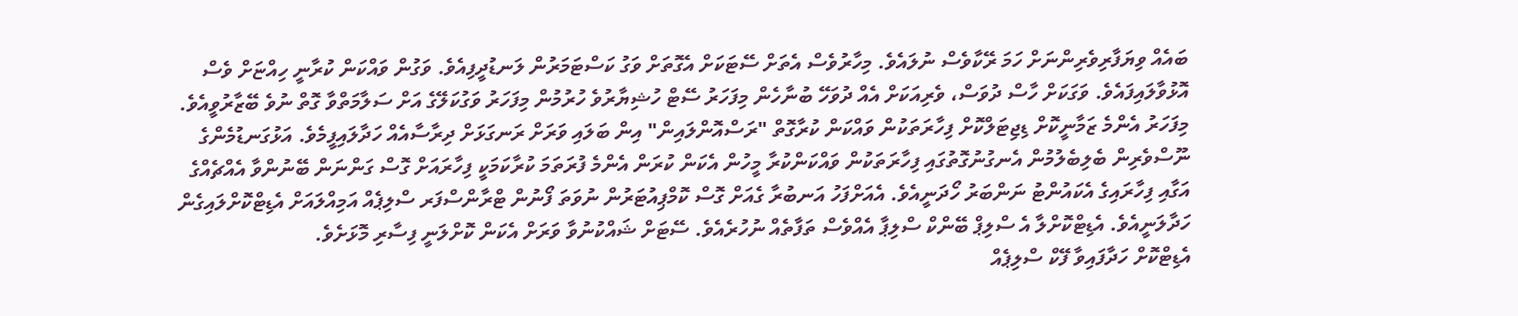ބައެއް ވިޔަފާރިވެރިންނަށް ހަމަ ރޭކާވެސް ނުލައެވެ. މިހާރުވެސް އެތަށް ސޭޓަކަށް އެގޮތަށް ވަގު ކަސްޓަމަރުން ލަނޑުދީފިއެވެ. ވަގުން ވައްކަން ކުރާނީ ހިއްޏަށް ވެސް އޮޅުވާލައިފައެވެ. ވަގަކަށް ހާސް ދުވަސް، ވެރިއަކަށް އެއް ދުވަހޭ ބުނާހެން މިފަހަރު ސޭޓް ހުޝިޔާރުވެ ހުރުމުން މިފަހަރު ވަގުކަލޭގެ އަށް ސަލާމަތްވާ ގޮތް ނުވެ ބޭޒާރުވީއެވެ.
މިފަހަރު އެންމެ ޒަމާނީކޮށް ޑިޖިޓަލްކޮށް ފިހާރަތަކުން ވައްކަން ކުރާގޮތް "ރަސްއޮންލައިން" އިން ބަލައި ވަރަށް ރަނގަޅަށް ދިރާސާއެއް ހަދާލައިފީމެވެ. އަޅުގަނޑުމެންގެ ނޫސްވެރިން ބެލިބެލުމުން އެނގުނުގޮތުގައި ފިހާރަތަކުން ވައްކަންކުރާ މީހުން އެކަން ކުރަން އެންމެ ފުރަތަމަ ކުރާކަމަކީ ފިހާރައަށް ގޮސް ގަންނަން ބޭނުންވާ އެއްޗެއްގެ އަގާއި ފިހާރައިގެ އެކައުންޓު ނަންބަރު ހޯދަނީއެވެ. އެއަށްފަހު އަނބުރާ ގެއަށް ގޮސް ކޮމްޕިއުޓަރުން ނުވަތަ ފޯނުން ޓްރާންސްފަރ ސްލިޕެއް އަމިއްލައަށް އެޑިޓްކޮށްލައިގެން ހަދާލަނީއެވެ. އެޑިޓްކޮށްލާ އެ ސްލިޕް ބޭންކް ސްލިޕާ އެއްވެސް ތަފާތެއް ނުހުރެއެވެ. ސޭޓަށް ޝައްކުނުވާ ވަރަށް އެކަން ކޮށްލަނީ ފިސާރި މޮޅަށެވެ.
އެޑިޓްކޮށް ހަދާފައިވާ ފޭކް ސްލިޕެއް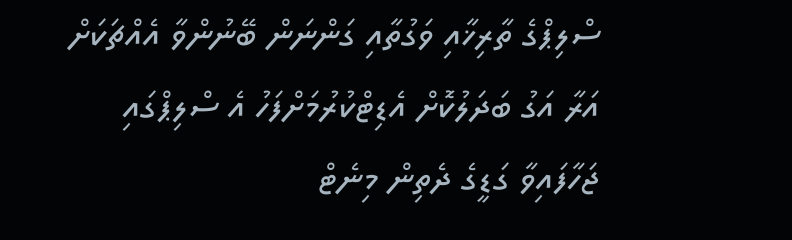ސްލިޕްގެ ތާރިޚާއި ވަގުތާއި ގަންނަން ބޭނުންވާ އެއްޗަކަށް އަރާ އަގު ބަދަލުކޮށް އެޑިޓްކުރުމަށްފަހު އެ ސްލިޕްގައި ޖަހާފައިވާ ގަޑީގެ ދެތިން މިނެޓް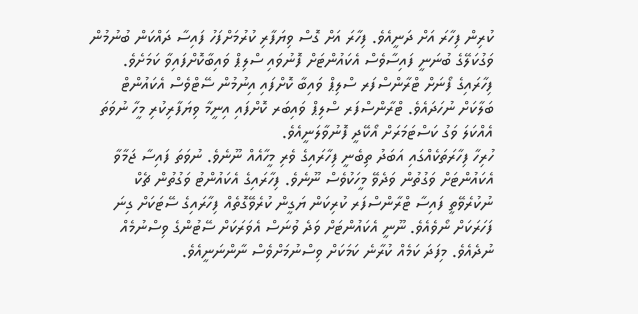ކުރިން ފިހާރަ އަށް ދަނީއެވެ. ފިހާރަ އަށް ގޮސް ވިޔަފާރި ކުރުމަށްފަހު ފައިސާ ދައްކަން ބުނުމުން ވަގުކަލޭގެ ބުނަނީ ފައިސާވެސް އެކައުންޓަށް ފޮނުވައި ސްލިޕް ވައިބާކޮށްފައިވާ ކަމަށެވެ. ފިހާރައިގެ ފޯނަށް ޓްރާންސްފަރ ސްލިޕް ވައިބާ ކޮށްފައި އިނުމުން ސޭޓްވެސް އެކައުންޓް ބަލާކަށް ނުހަދައެވެ. ޓްރާންސްފަރ ސްލިޕް ވައިބަރ ކޮށްފައި އިނީމާ ވިޔަފާރިކުރި މީހާ ނުވަތަ އެއްކަލަ ވަގު ކަސްޓަމަރަށް އޯކޭދީ ފޮނުވާލަނީއެވެ.
ހުރިހާ ފިހާރަތަކެއްގައި އަބަދު ތިބެނީ ފިހާރައިގެ ވެރި މީހާއެއް ނޫނެވެ. ނުވަތަ ފައިސާ ޖަމާވާ އެކައުންޓަށް ވަގުތުން ވަދެވޭ މީހަކުވެސް ނޫނެވެ. ފިހާރައިގެ އެކައުންޓު ވަގުތުން ޗެކް ނުކުރެވޭތީ ފައިސާ ޓްރާންސްފަރ ކުރިކަން ޔަގީން ކުރެވޭގޮތެއް ފިހާރައިގެ ސޭޓަކަށް ގިނަ ފަހަރަކަށް ނޯވެއެވެ. ނޫނީ އެކައުންޓަށް ވަދެ ވުނަސް އެވަރަކަށް ސޭޓުންގެ ވިސްނުމެއް ނުދެއެވެ. މިފަދަ ކަމެއް ކުރާނެ ކަމަކަށް ވިސްނުމަށްވެސް ނާންނަނީއެވެ.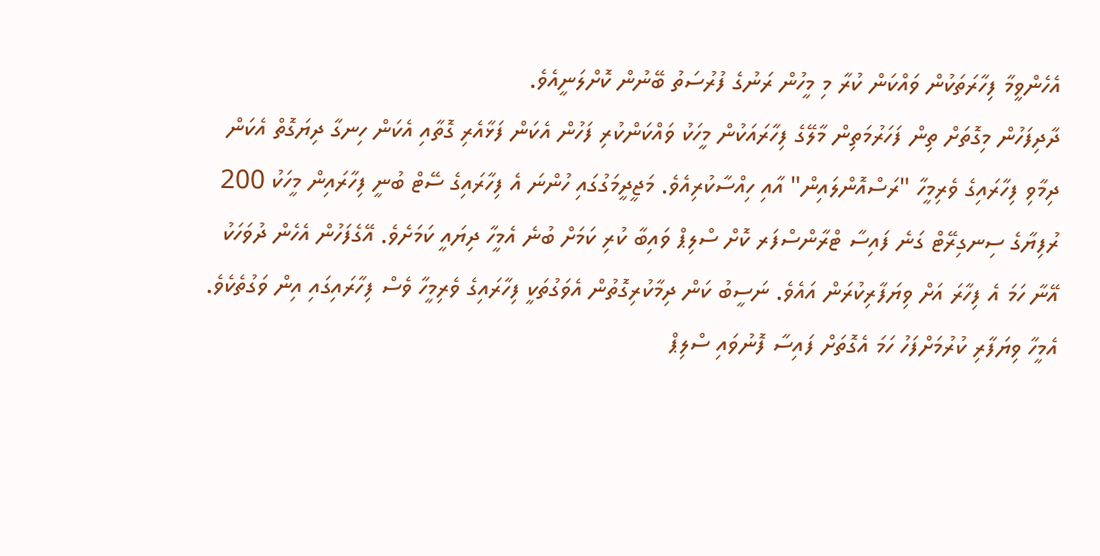އެހެންވީމާ ފިހާރަތަކުން ވައްކަން ކުރާ މި މީހުން ރަނުގެ ފުރުސަތު ބޭނުން ކޮށްލަނީއެވެ.
ދާދިފަހުން މިގޮތަށް ތިން ފަހަރުމަތިން މާލޭގެ ފިހާރައަކުން މީހަކު ވައްކަންކުރި ފަހުން އެކަން ފަޅާއެރި ގޮތާއި އެކަން ހިނގާ ދިޔަގޮތް އެކަން ދިމާވި ފިހާރައިގެ ވެރިމީހާ "ރަސްއޮންލައިން" އާއި ހިއްސާކުރިއެވެ. މަޖީދީމަގުގައި ހުންނަ އެ ފިހާރައިގެ ސޭޓް ބުނީ ފިހާރައިން މީހަކު 200 ރުފިޔާގެ ސިނގިރޭޓް ގަނެ ފައިސާ ޓްރާންސްފަރ ކޮށް ސްލިޕް ވައިބާ ކުރި ކަމަށް ބުނެ އެމީހާ ދިޔައީ ކަމަށެވެ. އޭގެފަހުން އެހެން ދުވަހަކު އޭނާ ހަމަ އެ ފިހާރަ އަށް ވިޔަފާރިކުރަން އައެވެ. ނަސީބު ކަން ދިމާކުރިގޮތުން އެވަގުތަކީ ފިހާރައިގެ ވެރިމީހާ ވެސް ފިހާރައިގައި އިން ވަގުތެކެވެ. އެމީހާ ވިޔަފާރި ކުރުމަށްފަހު ހަމަ އެގޮތަށް ފައިސާ ފޮނުވައި ސްލިޕް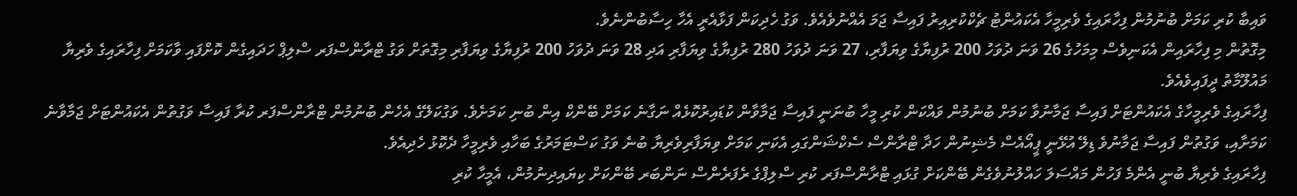ވައިބާ ކުރި ކަމަށް ބުނުމުން ފިހާރައިގެ ވެރިމީހާ އެކައުންޓު ޗެކްކުރިއިރު ފައިސާ ޖަމަ އެއްނުވެއެވެ. ވަގު ހެދިކަން ފަޅާއެރީ އެހާ ހިސާބުންނެވެ.
މިގޮތުން މި ފިހާރައިން އެކަނިވެސް މިމަހުގެ 26 ވަނަ ދުވަހު 200 ރުފިޔާގެ ވިޔަފާރި، 27 ވަނަ ދުވަހު 280 ރުފިޔާގެ ވިޔަފާރި އަދި 28 ވަނަ ދުވަހު 200 ރުފިޔާގެ ވިޔަފާރި މިގޮތަށް ވަގު ޓްރާންސްފަރ ސްލިޕް ހަދައިގެން ކޮށްފައި ވާކަމަށް ފިހާރައިގެ ވެރިޔާ މައުލޫމާތު ދީފައިވެއެވެ.
ފިހާރައިގެ ވެރިމީހާގެ އެކައުންޓަށް ފައިސާ ޖަމާނުވާ ކަމަށް ބުނުމުން ވައްކަން ކުރި މީހާ ބުނަނީ ފައިސާ ޖަމާވާން ކުޑައިރުކޮޅެއް ނަގާނެ ކަމަށް ބޭންކް އިން ބުނި ކަމަށެވެ. ވަގުކަލޭގެ އެހެން ބުނުމުން ޓްރާންސްފަރ ކުރާ ފައިސާ ވަގުތުން އެކައުންޓަށް ޖަމާވާނެ ކަމަށާއި، ވަގުތުން ފައިސާ ޖަމާނުވެ ޑިލޭ އުޅޭނީ ޕީއޯއެސް މެޝިނުން ހަދާ ޓްރާންސް ސެކްޝަންގައި އެކަނި ކަމަށް ވިޔަފާރިވެރިޔާ ބުނެ ވަގު ކަސްޓަމަރުގެ ބަހާއި ވެރިމީހާ ދެކޮޅު ހެދިއެވެ.
ފިހާރައިގެ ވެރިޔާ ބުނީ އެންމެ ފަހުން މައްސަލަ ހައްލުނުވެގެން ބޭންކަށް ގުޅައި ޓްރާންސްފަރ ކުރި ސްލިޕްގެ ރެފަރެންސް ނަންބަރ ބޭންކަށް ކިޔައިދިނުމުން، އެމީހާ ކުރި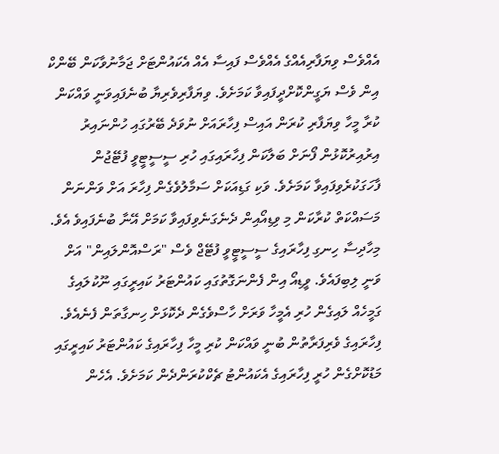އެއްވެސް ވިޔަފާރިއެއްގެ އެއްވެސް ފައިސާ އެއް އެކައުންޓަށް ޖަމާނުވާކަން ބޭންކް އިން ވެސް ޔަގީންކޮށްދީފައިވާ ކަމަށެވެ. ވިޔަފާރިވެރިޔާ ބުނެފައިވަނީ ވައްކަން ކުރާ މީހާ ވިޔަފާރި ކުރަން އައިސް ފިހާރައަށް ނުވަދެ ބޭރުގައި ހުންނައިރު އިރުއިރުކޮޅުން ފޯނަށް ބަލާކަން ފިހާރައިގައި ހުރި ސީސީޓީވީ ފުޓޭޖުން ފާހަގަކުރެވިފައިވާ ކަމަށެވެ. ވަކި ގަޑިއަކަށް ސަމާލުވެގެން ފިހާރަ އަށް ވަންނަން މަސައްކަތް ކުރާކަން މި ވިޑިއޯއިން ދެނެގަނެވިފައިވާ ކަމަށް އޭނާ ބުނެފައިވެ އެވެ.
މިހާދިސާ ހިނގި ފިހާރައިގެ ސީސީޓީވީ ފުޓޭޖް ވެސް "ރަސްއޮންލައިން" އަށް ވަނީ ލިބިފައެވެ. ވީޑިއޯ އިން ފެންނަގޮތުގައި ކައުންޓަރު ކައިރީގައި ނޫކުލައިގެ ގަމީހެއް ލައިގެން ހުރި އެމީހާ ވަރަށް ހާސްވެގެން ދެކޮޅަށް ހިނގާތަން ފެނެއެވެ. ފިހާރައިގެ ވެރިފަރާތުން ބުނީ ވައްކަން ކުރި މީހާ ފިހާރައިގެ ކައުންޓަރު ކައިރީގައި މަޑުކޮށްގެން ހުރީ ފިހާރައިގެ އެކައުންޓު ޗެކްކުރަންދެން ކަމަށެވެ. އެހެން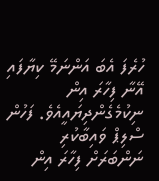ހުރެފަ އެބަ އަންނަމޭ ކިޔާފައި އޭނާ ފިހާރަ އިން ނިކުމެގެންދިޔައީއެވެ. ފަހުން ސްލިޕް ވައިބާކުރި ނަންބަރަށް ފިހާރަ އިން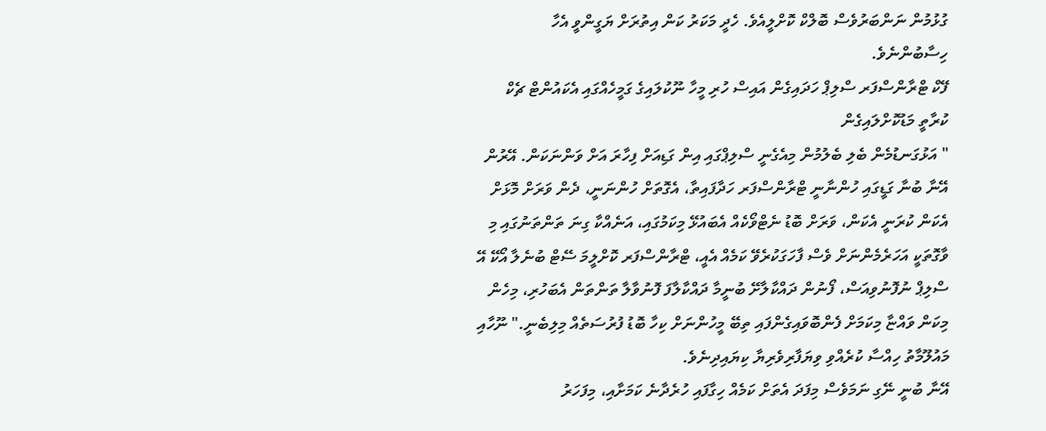ގުޅުމުން ނަންބަރުވެސް ބޮލްކް ކޮށްލީއެވެ. ހެދީ މަކަރު ކަން އިތުރަށް ޔަގީންވީ އެހާ ހިސާބުންނެވެ.
ފޭކް ޓްރާންސްފަރ ސްލިޕް ހަދައިގެން އައިސް ހުރި މީހާ ނޫކުލައިގެ ގަމީހެއްގައި އެކައުންޓް ޗެކް ކުރާތީ މަޑުކޮށްލައިގެން
" އަޅުގަނޑުމެން ބެލި ބެލުމުން މިއެގެނީ ސްލިޕްގައި އިން ގަޑިއަށް ފިހާރަ އަށް ވަންނަކަން. އޭރުން އޭނާ ބުނާ ގަޑީގައި ހުންނާނީ ޓްރާންސްފަރ ހަދާފައިތާ، އެގޮތަށް ހުންނަނީ، ދެން ވަރަށް މޮޅަށް އެކަން ކުރަނީ އެކަން، ވަރަށް ބޮޑު ނެޓްވޯކެއް އެބައުޅޭ މިކަމުގައި، އަނެއްކާ ގިނަ ތަންތަނުގައި މި ވާގޮތަކީ އަހަރެމެންނަށް ވެސް ފާހަގަކުރެވޭ ކަމެއް އެއީ، ޓްރާންސްފަރ ކޮށްލީމަ ސޭޓް ބުނެލާ އޯކޭ އޭ ސްލިޕް ނުފޮނުވިއަސް، ފޯނުން ދައްކާލާށޭ ބުނީމާ ދައްކާލާފަ ފޮނުވާލާ ތަންތަން އެބަހުރި، މިހެން މިކަން ވައްޏާ މިކަމަށް ފެންބޮވައިގެންފައި ތިބޭ މީހުންނަށް ކިހާ ބޮޑު ފުރުސަތެއް މިލިބެނީ." ނޫހާއި މައުލޫމާތު ހިއްސާ ކުރެއްވި ވިޔަފާރިވެރިޔާ ކިޔައިދިނެވެ.
އޭނާ ބުނީ ނޭގި ނަމަވެސް މިފަދަ އެތަށް ކަމެއް ހިގާފައި ހުރެދާނެ ކަމަށާއި، މިފަހަރު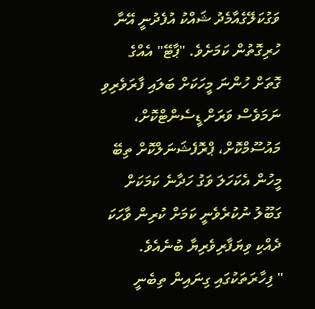ވަގުކަލޭގެއާމެދު ޝައްކު އުފެދުނީ އޭނާ ހުރިގޮތުން ކަމަށެވެ. "ޕާޓޭ" އެއްގެ ގޮތަށް ހުންނަ މީހަކަށް ބަލައި ފާރަވެރިވި ނަމަވެސް ވަރަށް ޑީސެންޓްކޮށް، މައުސޫމްކޮށް، ޕްރޮފެޝަނަލްކޮށް ތިބޭ މީހުން އެކަހަލަ ވަގު ހަދާނެ ކަމަކަށް ގަބޫލު ނުކުރެވެނީ ކަމަށް ކުރިން ވާހަކަ ދެއްކި ވިޔަފާރިވެރިޔާ ބުނެއެވެ.
" ފިހާރަތަކުގައި ގިނައިން ތިބެނީ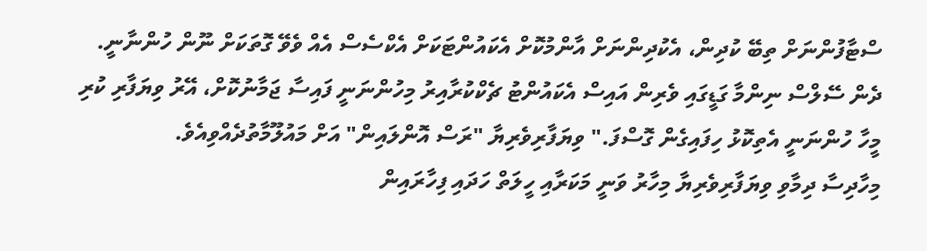ސްޓާފުންނަށް ތިބޭ ކުދިން، އެކުދިންނަށް އާންމުކޮށް އެކައުންޓަކަށް އެކްސެސް އެއް ވެވޭ ގޮތަކަށް ނޫން ހުންނާނީ. ދެން ސޭލްސް ނިންމާ ގަޑީގައި ވެރިން އައިސް އެކައުންޓު ޗެކްކުރާއިރު މިހުންނަނީ ފައިސާ ޖަމާނުކޮށް، އޭރު ވިޔަފާރި ކުރި މީހާ ހުންނަނީ އެތިކޮޅު ހިފައިގެން ގޮސްފަ." ވިޔަފާރިވެރިޔާ "ރަސް އޮންލައިން" އަށް މައުލޫމާތުދެއްވިއެވެ.
މިހާދިސާ ދިމާވި ވިޔަފާރިވެރިޔާ މިހާރު ވަނީ މަކަރާއި ހީލަތް ހަދައި ފިހާރައިން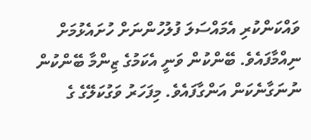ވައްކަންކުރި އެމައްސަލަ ފުލުހުންނަށް ހުށައެޅުމަށް ނިއްމާފައެވެ. ބޭންކުން ވަނީ އެކަމުގެ ޒިންމާ ބޭންކުން ނުނަގާނެކަން އަންގާފައެވެ. މިފަހަރު ވަގުކަލޭގެ ގެ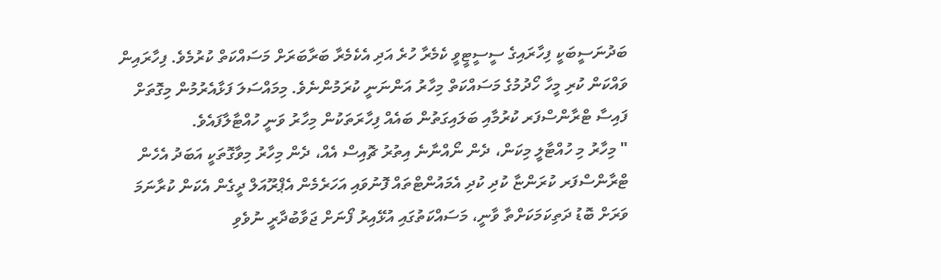ބަދުނަސީބަކީ ފިހާރައިގެ ސީސީޓީވީ ކެމެރާ ހުރެ އަދި އެކެމެރާ ބަރާބަރަށް މަސައްކަތް ކުރުމެވެ. ފިހާރައިން ވައްކަން ކުރި މީހާ ހޯދުމުގެ މަސައްކަތް މިހާރު އަންނަނީ ކުރަމުންނެވެ. މިމައްސަލަ ފަޅާއެރުމުން މިގޮތަށް ފައިސާ ޓްރާންސްފަރ ކުރުމާއި ބަލައިގަތުން ބައެއް ފިހާރަތަކުން މިހާރު ވަނީ ހުއްޓާލާފައެވެ.
" މިހާރު މި ހުއްޓާލީ މިކަން، ދެން ނޯއްނާނެ އިތުރު ޗޮއިސް އެއް، ދެން މިހާރު މިވާގޮތަކީ އަބަދު އެހެން ޓްރާންސްފަރ ކުރަންޏާ ކުދި ކުދި އެމައުންޓްތައް ފޮނުވައި އަހަރެމެން އެޕްރޫއަލް ދީގެން އެކަން ކުރާނަމަ ވަރަށް ބޮޑު ދަތިކަމަކަށްތާ ވާނީ، މަސައްކަތުގައި އުޅޭއިރު ފޯނަށް ޖަވާބުދާރީ ނުވެވި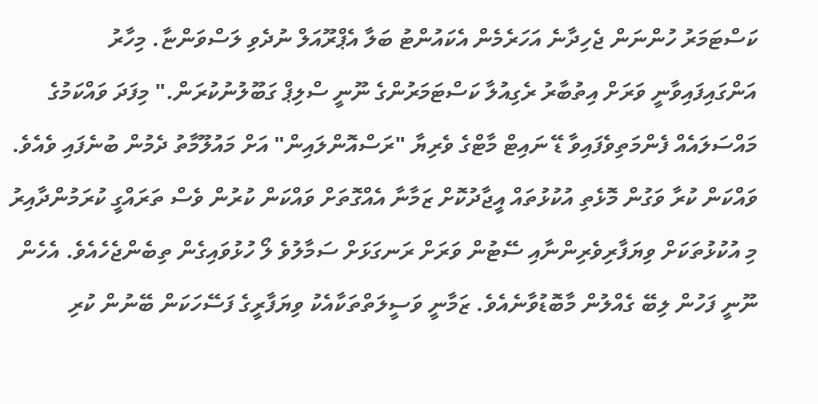ކަސްޓަމަރު ހުންނަން ޖެހިދާނެ އަހަރެމެން އެކައުންޓު ބަލާ އެޕްރޫއަލް ނުދެވި ލަސްވަންޏާ. މިހާރު އަންގައިފައިވާނީ ވަރަށް އިތުބާރު ރެގިއުލާ ކަސްޓަމަރުންގެ ނޫނީ ސްލިޕް ގަބޫލުނުކުރަން." މިފަދަ ވައްކަމުގެ މައްސަލައެއް ފެންމަތިވެފައިވާ ޑޭ ނައިޓް މާޓްގެ ވެރިޔާ "ރަސްއޮންލައިން" އަށް މައުލޫމާތު ދެމުން ބުނެފައި ވެއެވެ.
ވައްކަން ކުރާ ވަގުން މޮޅެތި އުކުޅުތައް އީޖާދުކޮށް ޒަމާނާ އެއްގޮތަށް ވައްކަން ކުރުން ވެސް ތަރައްގީ ކުރަމުންދާއިރު މި އުކުޅުތަކަށް ވިޔަފާރިވެރިންނާއި ސޭޓުން ވަރަށް ރަނގަޅަށް ސަމާލުވެ ލޯ ހުޅުވައިގެން ތިބެންޖެހެއެވެ. އެހެން ނޫނީ ފަހުން ލިބޭ ގެއްލުން މާބޮޑުވާނެއެވެ. ޒަމާނީ ވަސީލަތްތަކާއެކު ވިޔަފާރީގެ ފަސޭހަކަން ބޭނުން ކުރި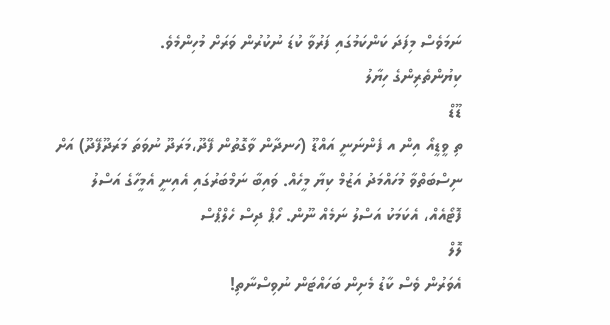ނަމަވެސް މިފަދަ ކަންކަމުގައި ފަރުވާ ކުޑަ ނުކުރުން ވަރަށް މުހިންމެވެ.
ކިޔުންތެރިންގެ ހިޔާލު
ޑޫޑް
ތި ވީޑީއޯ އިން އ ފެންނަނީ އައްޑޫ (ހަނދާން ވާގޮތުން ފޭދޫ،މަރަދޫ ނުވަތަ މަރަދޫފޭދޫ) އަށް ނިސްބަތްވާ މުހައްމަދު އަޒުމް ކިޔާ މީހެއް. ވައިބާ ނަމްބަރުގައި އެއިނީ އެމީހާގެ އަސްލު ފޮޓޯއެއް، އެކަމަކު އަސްލު ނަމެއް ނޫން. ހޯޕް ދިސް ހެލްޕްސް
ލޮލް
އެވަރުން ވެސް ކާޑު މެށިން ބަހައްޓަން ނުވިސްނާތި!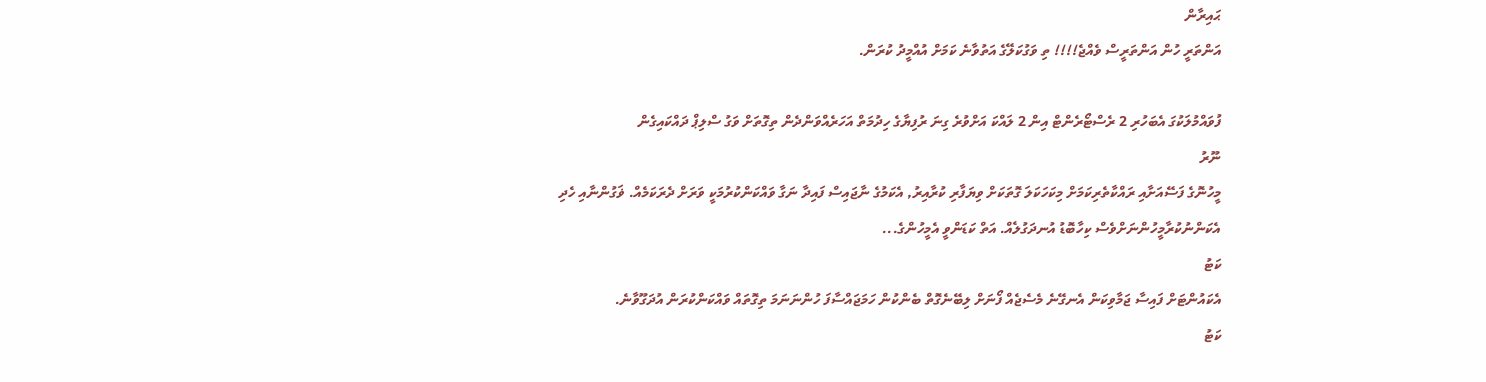ޙައިރާން
އަންތަރީ ހުން އަންތަރީސް ވެއްޖެ!!!! ތި ވަގުކަލޭގެ އަތުވާނެ ކަމަށް އުއްމީދު ކުރަން.

ފުވައްމުލަކުގަ އެބަހުރި 2 ރެސްޓޯރެންޓް އިން 2 ލައްކަ އަށްވުރެ ގިނަ ރުފިޔާގެ ހިދުމަތް އަހަރެއްވަންދެން ތިގޮތަށް ވަގު ސްލިޕް ދައްކައިގެން
ނޫރު
މީހުނޮގެ ފަސޭއަށާއި ރައްކާތެރިކަމަށް މިކަހަކަލަ ގޮތަކަށް ވިޔަފާރި ކުރާއިރު, އެކަމުގެ ނާޖައިސް ފައިދާ ނަގާ ވައްކަންކުރުމަކީ ވަރަށް ދެރަކަމެއް. ޥަގުންނާއި ހެދި އެކަންނުކުރާމީހުންނަށްވެސް ކިހާބޮޑު އުނދަގުލެއް. އަތް ކަޑަންވީ އެމީހުންގެ...
ކަޓު
އެކައުންޓަށް ފައިސާ ޖަމާވިކަން އެނގޭނެ މެސެޖެއް ފޯނަށް ލިބޭނެގޮތް ބެންކުން ހަމަޖައްސާފަ ހުންނަނަމަ ތިގޮތައް ވައްކަންކުރަން އުދަގޫވާނެ.
ކަޓު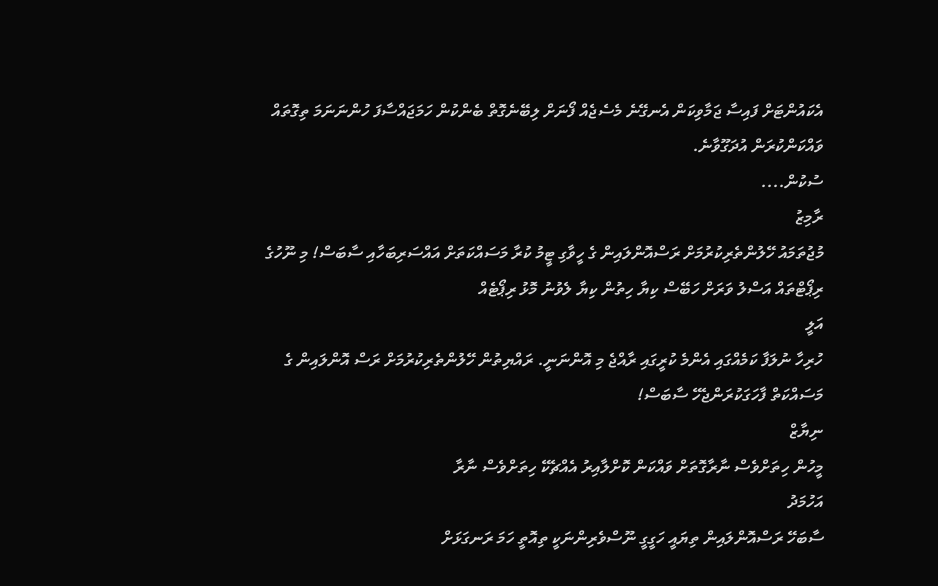އެކައުންޓަށް ފައިސާ ޖަމާވިކަން އެނގޭނެ މެސެޖެއް ފޯނަށް ލިބޭނެގޮތް ބެންކުން ހަމަޖައްސާފަ ހުންނަނަމަ ތިގޮތައް ވައްކަންކުރަން އުދަގޫވާނެ.
ސުކުން....
ރާމިޒު
މުޖުތަމައު ހޭލުންތެރިކުރުމަށް ރަސްއޮންލައިން ގެ ހީވާގި ޓީމު ކުރާ މަސައްކަތަށް އައްސަރިބަހާއި ސާބަސް! މި ނޫހުގެ ރިޕޯޓްތައް އަސްލު ވަރަށް ހަބޭސް ކިޔާ ހިތުން ކިޔާ ލެވުނު މޮޅު ރިޕޯޓެއް
އަލީ
ހުރިހާ ނުލަފާ ކަމެއްގައި އެންމެ ކުރީގައި ރާއްޖެ މި އޮންނަނީ. ރައްޔިތުން ހޭލުންތެރިކުރުމަށް ރަސް އޮންލައިން ގެ މަސައްކަތް ފާހަގަކުރަންޖެހޭ ސާބަސް!
ނިޔާޒް
މީހުން ހިތަށްވެސް ނާރާގޮތަށް ވައްކަން ކޮށްލާއިރު އެއްޗެކޭ ހިތަށްވެސް ނާރާ
އަހުމަދު
ސާބަހޭ ރަސްއޮންލައިން ތިޔައީ ހަގީގީ ނޫސްވެރިންނަކީ ތިއޮތީ ހަމަ ރަނގަޅަށް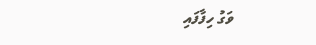ވަގު ހިފާފައި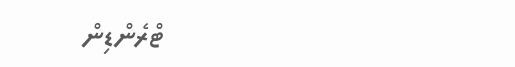ޓްރެންޑިން